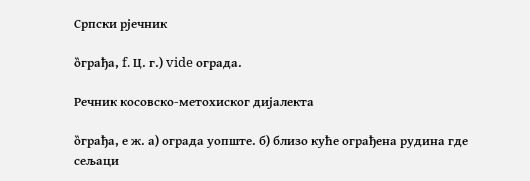Српски рјечник

о̏грађа, f. Ц. г.) vide ограда.

Речник косовско-метохиског дијалекта

о̏грађа, е ж. а) ограда уопште. б) близо куће ограђена рудина где сељаци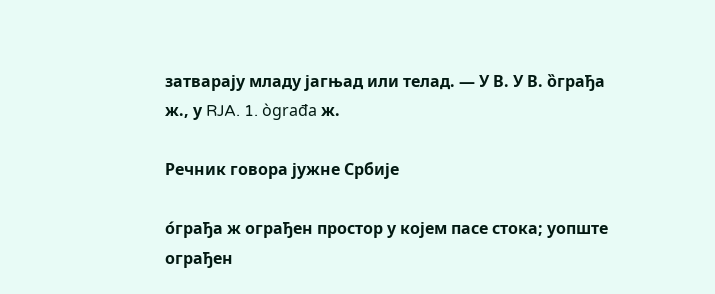затварају младу јагњад или телад. — У В. У В. о̏грађа ж., у RJA. 1. ògrađa ж.

Речник говора јужне Србије

о́грађа ж ограђен простор у којем пасе стока; уопште ограђен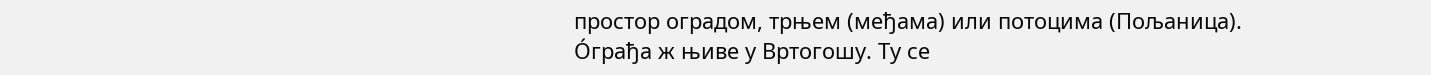простор оградом, трњем (међама) или потоцима (Пољаница).
О́грађа ж њиве у Вртогошу. Ту се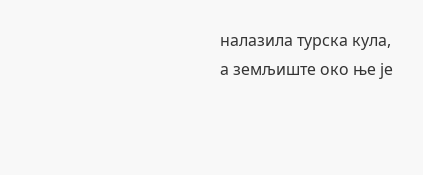налазила турска кула, а земљиште око ње је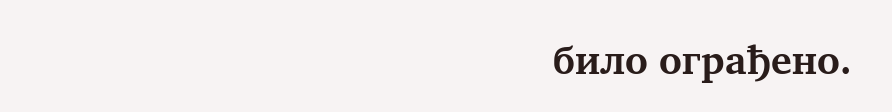било ограђено.